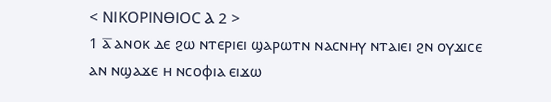< ⲚⲒⲔⲞⲢⲒⲚⲐⲒⲞⲤ Ⲁ 2 >
1 ⲁ̅ ⲁⲛⲟⲕ ⲇⲉ ϩⲱ ⲛⲧⲉⲣⲓⲉⲓ ϣⲁⲣⲱⲧⲛ ⲛⲁⲥⲛⲏⲩ ⲛⲧⲁⲓⲉⲓ ϩⲛ ⲟⲩϫⲓⲥⲉ ⲁⲛ ⲛϣⲁϫⲉ ⲏ ⲛⲥⲟⲫⲓⲁ ⲉⲓϫⲱ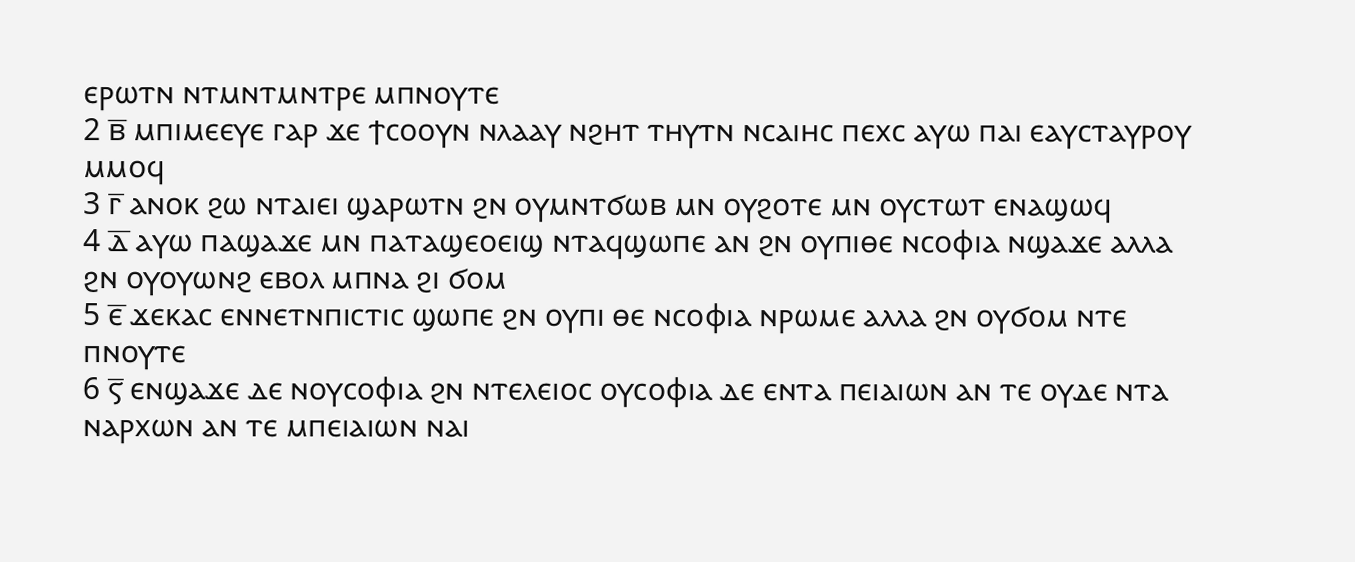ⲉⲣⲱⲧⲛ ⲛⲧⲙⲛⲧⲙⲛⲧⲣⲉ ⲙⲡⲛⲟⲩⲧⲉ
2 ⲃ̅ ⲙⲡⲓⲙⲉⲉⲩⲉ ⲅⲁⲣ ϫⲉ ϯⲥⲟⲟⲩⲛ ⲛⲗⲁⲁⲩ ⲛϩⲏⲧ ⲧⲏⲩⲧⲛ ⲛⲥⲁⲓⲏⲥ ⲡⲉⲭⲥ ⲁⲩⲱ ⲡⲁⲓ ⲉⲁⲩⲥⲧⲁⲩⲣⲟⲩ ⲙⲙⲟϥ
3 ⲅ̅ ⲁⲛⲟⲕ ϩⲱ ⲛⲧⲁⲓⲉⲓ ϣⲁⲣⲱⲧⲛ ϩⲛ ⲟⲩⲙⲛⲧϭⲱⲃ ⲙⲛ ⲟⲩϩⲟⲧⲉ ⲙⲛ ⲟⲩⲥⲧⲱⲧ ⲉⲛⲁϣⲱϥ
4 ⲇ̅ ⲁⲩⲱ ⲡⲁϣⲁϫⲉ ⲙⲛ ⲡⲁⲧⲁϣⲉⲟⲉⲓϣ ⲛⲧⲁϥϣⲱⲡⲉ ⲁⲛ ϩⲛ ⲟⲩⲡⲓⲑⲉ ⲛⲥⲟⲫⲓⲁ ⲛϣⲁϫⲉ ⲁⲗⲗⲁ ϩⲛ ⲟⲩⲟⲩⲱⲛϩ ⲉⲃⲟⲗ ⲙⲡⲛⲁ ϩⲓ ϭⲟⲙ
5 ⲉ̅ ϫⲉⲕⲁⲥ ⲉⲛⲛⲉⲧⲛⲡⲓⲥⲧⲓⲥ ϣⲱⲡⲉ ϩⲛ ⲟⲩⲡⲓ ⲑⲉ ⲛⲥⲟⲫⲓⲁ ⲛⲣⲱⲙⲉ ⲁⲗⲗⲁ ϩⲛ ⲟⲩϭⲟⲙ ⲛⲧⲉ ⲡⲛⲟⲩⲧⲉ
6 ⲋ̅ ⲉⲛϣⲁϫⲉ ⲇⲉ ⲛⲟⲩⲥⲟⲫⲓⲁ ϩⲛ ⲛⲧⲉⲗⲉⲓⲟⲥ ⲟⲩⲥⲟⲫⲓⲁ ⲇⲉ ⲉⲛⲧⲁ ⲡⲉⲓⲁⲓⲱⲛ ⲁⲛ ⲧⲉ ⲟⲩⲇⲉ ⲛⲧⲁ ⲛⲁⲣⲭⲱⲛ ⲁⲛ ⲧⲉ ⲙⲡⲉⲓⲁⲓⲱⲛ ⲛⲁⲓ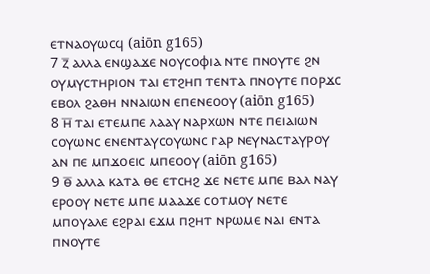ⲉⲧⲛⲁⲟⲩⲱⲥϥ (aiōn g165)
7 ⲍ̅ ⲁⲗⲗⲁ ⲉⲛϣⲁϫⲉ ⲛⲟⲩⲥⲟⲫⲓⲁ ⲛⲧⲉ ⲡⲛⲟⲩⲧⲉ ϩⲛ ⲟⲩⲙⲩⲥⲧⲏⲣⲓⲟⲛ ⲧⲁⲓ ⲉⲧϩⲏⲡ ⲧⲉⲛⲧⲁ ⲡⲛⲟⲩⲧⲉ ⲡⲟⲣϫⲥ ⲉⲃⲟⲗ ϩⲁⲑⲏ ⲛⲛⲁⲓⲱⲛ ⲉⲡⲉⲛⲉⲟⲟⲩ (aiōn g165)
8 ⲏ̅ ⲧⲁⲓ ⲉⲧⲉⲙⲡⲉ ⲗⲁⲁⲩ ⲛⲁⲣⲭⲱⲛ ⲛⲧⲉ ⲡⲉⲓⲁⲓⲱⲛ ⲥⲟⲩⲱⲛⲥ ⲉⲛⲉⲛⲧⲁⲩⲥⲟⲩⲱⲛⲥ ⲅⲁⲣ ⲛⲉⲩⲛⲁⲥⲧⲁⲩⲣⲟⲩ ⲁⲛ ⲡⲉ ⲙⲡϫⲟⲉⲓⲥ ⲙⲡⲉⲟⲟⲩ (aiōn g165)
9 ⲑ̅ ⲁⲗⲗⲁ ⲕⲁⲧⲁ ⲑⲉ ⲉⲧⲥⲏϩ ϫⲉ ⲛⲉⲧⲉ ⲙⲡⲉ ⲃⲁⲗ ⲛⲁⲩ ⲉⲣⲟⲟⲩ ⲛⲉⲧⲉ ⲙⲡⲉ ⲙⲁⲁϫⲉ ⲥⲟⲧⲙⲟⲩ ⲛⲉⲧⲉ ⲙⲡⲟⲩⲁⲗⲉ ⲉϩⲣⲁⲓ ⲉϫⲙ ⲡϩⲏⲧ ⲛⲣⲱⲙⲉ ⲛⲁⲓ ⲉⲛⲧⲁ ⲡⲛⲟⲩⲧⲉ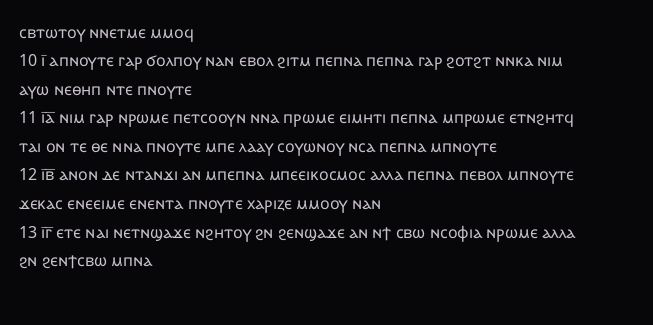ⲥⲃⲧⲱⲧⲟⲩ ⲛⲛⲉⲧⲙⲉ ⲙⲙⲟϥ
10 ⲓ̅ ⲁⲡⲛⲟⲩⲧⲉ ⲅⲁⲣ ϭⲟⲗⲡⲟⲩ ⲛⲁⲛ ⲉⲃⲟⲗ ϩⲓⲧⲙ ⲡⲉⲡⲛⲁ ⲡⲉⲡⲛⲁ ⲅⲁⲣ ϩⲟⲧϩⲧ ⲛⲛⲕⲁ ⲛⲓⲙ ⲁⲩⲱ ⲛⲉⲑⲏⲡ ⲛⲧⲉ ⲡⲛⲟⲩⲧⲉ
11 ⲓ̅ⲁ̅ ⲛⲓⲙ ⲅⲁⲣ ⲛⲣⲱⲙⲉ ⲡⲉⲧⲥⲟⲟⲩⲛ ⲛⲛⲁ ⲡⲣⲱⲙⲉ ⲉⲓⲙⲏⲧⲓ ⲡⲉⲡⲛⲁ ⲙⲡⲣⲱⲙⲉ ⲉⲧⲛϩⲏⲧϥ ⲧⲁⲓ ⲟⲛ ⲧⲉ ⲑⲉ ⲛⲛⲁ ⲡⲛⲟⲩⲧⲉ ⲙⲡⲉ ⲗⲁⲁⲩ ⲥⲟⲩⲱⲛⲟⲩ ⲛⲥⲁ ⲡⲉⲡⲛⲁ ⲙⲡⲛⲟⲩⲧⲉ
12 ⲓ̅ⲃ̅ ⲁⲛⲟⲛ ⲇⲉ ⲛⲧⲁⲛϫⲓ ⲁⲛ ⲙⲡⲉⲡⲛⲁ ⲙⲡⲉⲉⲓⲕⲟⲥⲙⲟⲥ ⲁⲗⲗⲁ ⲡⲉⲡⲛⲁ ⲡⲉⲃⲟⲗ ⲙⲡⲛⲟⲩⲧⲉ ϫⲉⲕⲁⲥ ⲉⲛⲉⲉⲓⲙⲉ ⲉⲛⲉⲛⲧⲁ ⲡⲛⲟⲩⲧⲉ ⲭⲁⲣⲓⲍⲉ ⲙⲙⲟⲟⲩ ⲛⲁⲛ
13 ⲓ̅ⲅ̅ ⲉⲧⲉ ⲛⲁⲓ ⲛⲉⲧⲛϣⲁϫⲉ ⲛϩⲏⲧⲟⲩ ϩⲛ ϩⲉⲛϣⲁϫⲉ ⲁⲛ ⲛϯ ⲥⲃⲱ ⲛⲥⲟⲫⲓⲁ ⲛⲣⲱⲙⲉ ⲁⲗⲗⲁ ϩⲛ ϩⲉⲛϯⲥⲃⲱ ⲙⲡⲛⲁ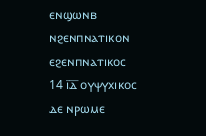ⲉⲛϣⲱⲛⲃ ⲛϩⲉⲛⲡⲛⲁⲧⲓⲕⲟⲛ ⲉϩⲉⲛⲡⲛⲁⲧⲓⲕⲟⲥ
14 ⲓ̅ⲇ̅ ⲟⲩⲯⲩⲭⲓⲕⲟⲥ ⲇⲉ ⲛⲣⲱⲙⲉ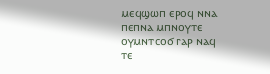ⲙⲉϥϣⲱⲡ ⲉⲣⲟϥ ⲛⲛⲁ ⲡⲉⲡⲛⲁ ⲙⲡⲛⲟⲩⲧⲉ ⲟⲩⲙⲛⲧⲥⲟϭ ⲅⲁⲣ ⲛⲁϥ ⲧⲉ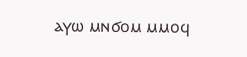ⲁⲩⲱ ⲙⲛϭⲟⲙ ⲙⲙⲟϥ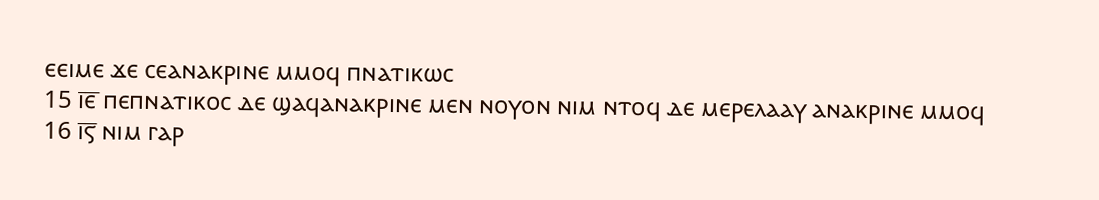ⲉⲉⲓⲙⲉ ϫⲉ ⲥⲉⲁⲛⲁⲕⲣⲓⲛⲉ ⲙⲙⲟϥ ⲡⲛⲁⲧⲓⲕⲱⲥ
15 ⲓ̅ⲉ̅ ⲡⲉⲡⲛⲁⲧⲓⲕⲟⲥ ⲇⲉ ϣⲁϥⲁⲛⲁⲕⲣⲓⲛⲉ ⲙⲉⲛ ⲛⲟⲩⲟⲛ ⲛⲓⲙ ⲛⲧⲟϥ ⲇⲉ ⲙⲉⲣⲉⲗⲁⲁⲩ ⲁⲛⲁⲕⲣⲓⲛⲉ ⲙⲙⲟϥ
16 ⲓ̅ⲋ̅ ⲛⲓⲙ ⲅⲁⲣ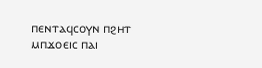ⲡⲉⲛⲧⲁϥⲥⲟⲩⲛ ⲡϩⲏⲧ ⲙⲡϫⲟⲉⲓⲥ ⲡⲁⲓ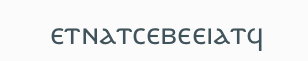ⲉⲧⲛⲁⲧⲥⲉⲃⲉⲉⲓⲁⲧϥ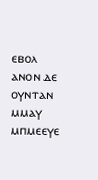ⲉⲃⲟⲗ ⲁⲛⲟⲛ ⲇⲉ ⲟⲩⲛⲧⲁⲛ ⲙⲙⲁⲩ ⲙⲡⲙⲉⲉⲩⲉ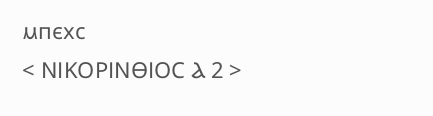ⲙⲡⲉⲭⲥ
< ⲚⲒⲔⲞⲢⲒⲚⲐⲒⲞⲤ Ⲁ 2 >